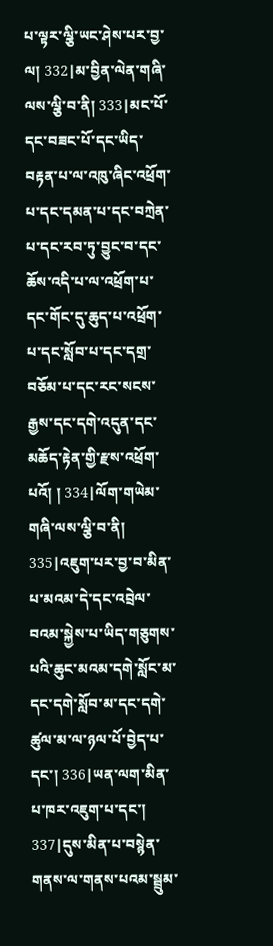པ་ལྟར་ལྕི་ཡང་ཤེས་པར་བྱ་ལ། 332|མ་བྱིན་ལེན་གཞི་ལས་ལྕི་བ་ནི། 333|མང་པོ་དང་བཟང་པོ་དང་ཡིད་བརྟན་པ་ལ་འཁུ་ཞིང་འཕྲོག་པ་དང་དམན་པ་དང་བཀྲེན་པ་དང་རབ་ཏུ་བྱུང་བ་དང་ཆོས་འདི་པ་ལ་འཕྲོག་པ་དང་གོང་དུ་ཆུད་པ་འཕྲོག་པ་དང་སློབ་པ་དང་དགྲ་བཅོམ་པ་དང་རང་སངས་རྒྱས་དང་དགེ་འདུན་དང་མཆོད་རྟེན་གྱི་རྫས་འཕྲོག་པའོ། ། 334|ལོག་གཡེམ་གཞི་ལས་ལྕི་བ་ནི། 335|འཇུག་པར་བྱ་བ་མིན་པ་མའམ་དེ་དང་འབྲེལ་བའམ་སྐྱེས་པ་ཡིད་གཅུགས་པའི་ཆུང་མའམ་དགེ་སློང་མ་དང་དགེ་སློབ་མ་དང་དགེ་ཚུལ་མ་ལ་ཉལ་པོ་བྱེད་པ་དང་། 336|ཡན་ལག་མིན་པ་ཁར་འཇུག་པ་དང་། 337|དུས་མིན་པ་བསྙེན་གནས་ལ་གནས་པའམ་སྦྲུམ་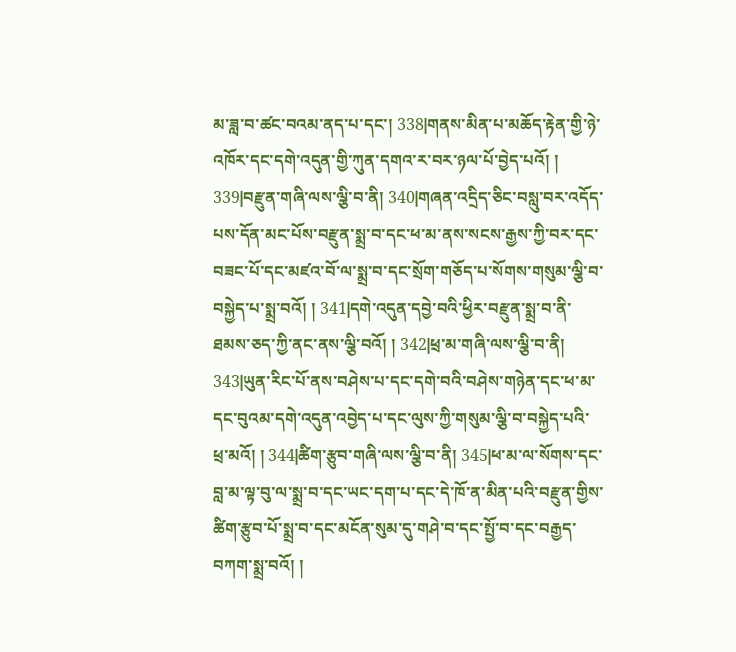མ་ཟླ་བ་ཚང་བའམ་ནད་པ་དང་། 338|གནས་མིན་པ་མཆོད་རྟེན་གྱི་ཉེ་འཁོར་དང་དགེ་འདུན་གྱི་ཀུན་དགའ་ར་བར་ཉལ་པོ་བྱེད་པའོ། ། 339|བརྫུན་གཞི་ལས་ལྕི་བ་ནི། 340|གཞན་འདྲིད་ཅིང་བསླུ་བར་འདོད་པས་དོན་མང་པོས་བརྫུན་སྨྲ་བ་དང་ཕ་མ་ནས་སངས་རྒྱས་ཀྱི་བར་དང་བཟང་པོ་དང་མཛའ་བོ་ལ་སྨྲ་བ་དང་སྲོག་གཅོད་པ་སོགས་གསུམ་ལྕི་བ་བསྐྱེད་པ་སྨྲ་བའོ། ། 341|དགེ་འདུན་དབྱེ་བའི་ཕྱིར་བརྫུན་སྨྲ་བ་ནི་ཐམས་ཅད་ཀྱི་ནང་ནས་ལྕི་བའོ། ། 342|ཕྲ་མ་གཞི་ལས་ལྕི་བ་ནི། 343|ཡུན་རིང་པོ་ནས་བཤེས་པ་དང་དགེ་བའི་བཤེས་གཉེན་དང་ཕ་མ་དང་བུའམ་དགེ་འདུན་འབྱེད་པ་དང་ལུས་ཀྱི་གསུམ་ལྕི་བ་བསྐྱེད་པའི་ཕྲ་མའོ། ། 344|ཚིག་རྩུབ་གཞི་ལས་ལྕི་བ་ནི། 345|ཕ་མ་ལ་སོགས་དང་བླ་མ་ལྟ་བུ་ལ་སྨྲ་བ་དང་ཡང་དག་པ་དང་དེ་ཁོ་ན་མིན་པའི་བརྫུན་གྱིས་ཚིག་རྩུབ་པོ་སྨྲ་བ་དང་མངོན་སུམ་དུ་གཤེ་བ་དང་སྤྱོ་བ་དང་བརྒྱད་བཀག་སྨྲ་བའོ། །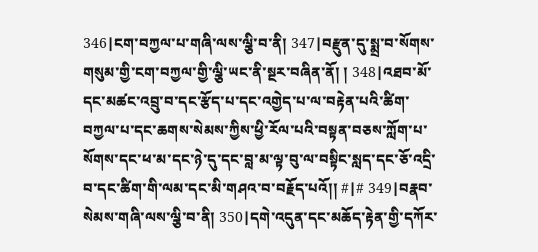346|ངག་བཀྱལ་པ་གཞི་ལས་ལྕི་བ་ནི། 347|བརྫུན་དུ་སྨྲ་བ་སོགས་གསུམ་གྱི་ངག་བཀྱལ་གྱི་ལྕི་ཡང་ནི་སྔར་བཞིན་ནོ། ། 348|འཐབ་མོ་དང་མཚང་འབྲུ་བ་དང་རྩོད་པ་དང་འགྱེད་པ་ལ་བརྟེན་པའི་ཚིག་བཀྱལ་པ་དང་ཆགས་སེམས་ཀྱིས་ཕྱི་རོལ་པའི་བསྟན་བཅས་ཀློག་པ་སོགས་དང་ཕ་མ་དང་ཉེ་དུ་དང་བླ་མ་ལྟ་བུ་ལ་བསྟིང་སླད་དང་ཅོ་འདྲི་བ་དང་ཚིག་གི་ལམ་དང་མི་གཤའ་བ་བརྗོད་པའོ།། #|# 349|བརྣབ་སེམས་གཞི་ལས་ལྕི་བ་ནི། 350|དགེ་འདུན་དང་མཆོད་རྟེན་གྱི་དཀོར་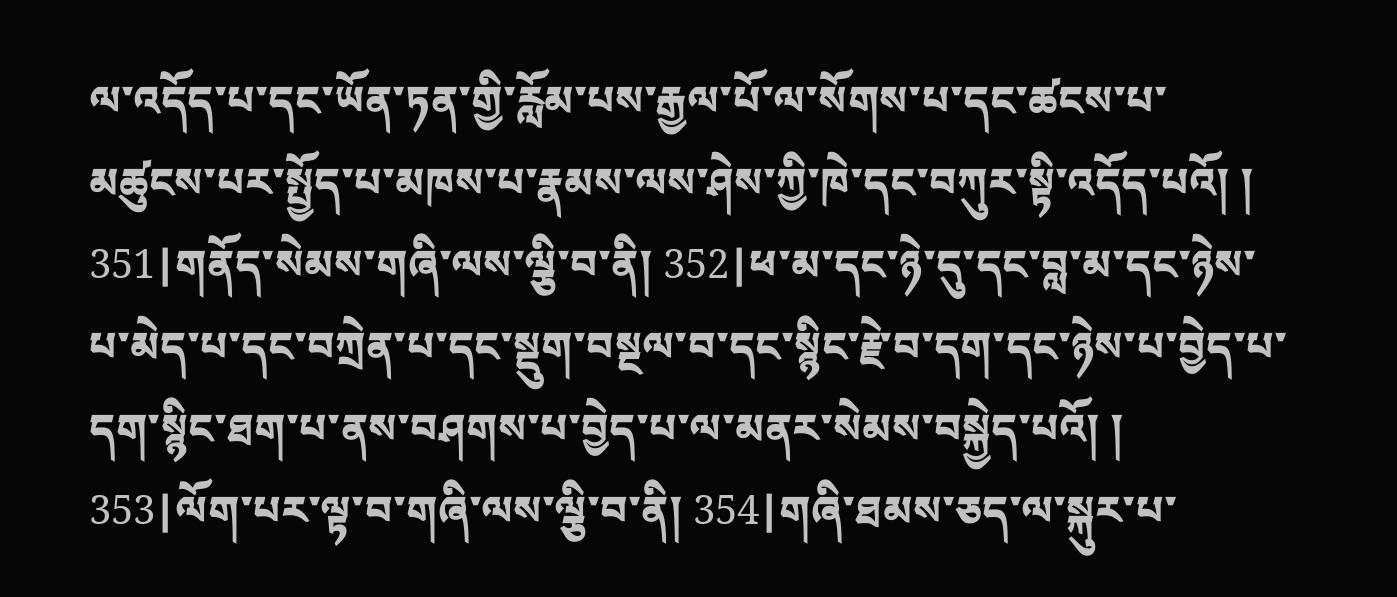ལ་འདོད་པ་དང་ཡོན་ཏན་གྱི་རློམ་པས་རྒྱལ་པོ་ལ་སོགས་པ་དང་ཚངས་པ་མཚུངས་པར་སྤྱོད་པ་མཁས་པ་རྣམས་ལས་ཤེས་ཀྱི་ཁེ་དང་བཀུར་སྟི་འདོད་པའོ། ། 351|གནོད་སེམས་གཞི་ལས་ལྕི་བ་ནི། 352|ཕ་མ་དང་ཉེ་དུ་དང་བླ་མ་དང་ཉེས་པ་མེད་པ་དང་བཀྲེན་པ་དང་སྡུག་བསྔལ་བ་དང་སྙིང་རྗེ་བ་དག་དང་ཉེས་པ་བྱེད་པ་དག་སྙིང་ཐག་པ་ནས་བཤགས་པ་བྱེད་པ་ལ་མནར་སེམས་བསྐྱེད་པའོ། ། 353|ལོག་པར་ལྟ་བ་གཞི་ལས་ལྕི་བ་ནི། 354|གཞི་ཐམས་ཅད་ལ་སྐུར་པ་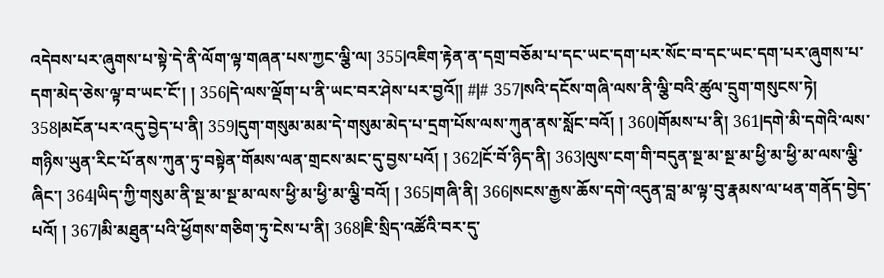འདེབས་པར་ཞུགས་པ་སྟེ་དེ་ནི་ལོག་ལྟ་གཞན་པས་ཀྱང་ལྕི་ལ། 355|འཇིག་རྟེན་ན་དགྲ་བཅོམ་པ་དང་ཡང་དག་པར་སོང་བ་དང་ཡང་དག་པར་ཞུགས་པ་དག་མེད་ཅེས་ལྟ་བ་ཡང་ངོ་། ། 356|དེ་ལས་ལྡོག་པ་ནི་ཡང་བར་ཤེས་པར་བྱའོ།། #|# 357|སའི་དངོས་གཞི་ལས་ནི་ལྕི་བའི་ཚུལ་དྲུག་གསུངས་ཏེ། 358|མངོན་པར་འདུ་བྱེད་པ་ནི། 359|དུག་གསུམ་མམ་དེ་གསུམ་མེད་པ་དྲག་པོས་ལས་ཀུན་ནས་སློང་བའོ། ། 360|གོམས་པ་ནི། 361|དགེ་མི་དགེའི་ལས་གཉིས་ཡུན་རིང་པོ་ནས་ཀུན་ཏུ་བསྟེན་གོམས་ལན་གྲངས་མང་དུ་བྱས་པའོ། ། 362|ངོ་བོ་ཉིད་ནི། 363|ལུས་ངག་གི་བདུན་སྔ་མ་སྔ་མ་ཕྱི་མ་ཕྱི་མ་ལས་ལྕི་ཞིང་། 364|ཡིད་ཀྱི་གསུམ་ནི་སྔ་མ་སྔ་མ་ལས་ཕྱི་མ་ཕྱི་མ་ལྕི་བའོ། ། 365|གཞི་ནི། 366|སངས་རྒྱས་ཆོས་དགེ་འདུན་བླ་མ་ལྟ་བུ་རྣམས་ལ་ཕན་གནོད་བྱེད་པའོ། ། 367|མི་མཐུན་པའི་ཕྱོགས་གཅིག་ཏུ་ངེས་པ་ནི། 368|ཇི་སྲིད་འཚོའི་བར་དུ་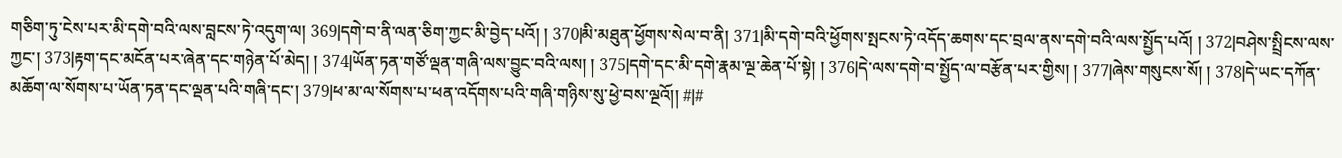གཅིག་ཏུ་ངེས་པར་མི་དགེ་བའི་ལས་བླངས་ཏེ་འདུག་ལ། 369|དགེ་བ་ནི་ལན་ཅིག་ཀྱང་མི་བྱེད་པའོ། ། 370|མི་མཐུན་ཕྱོགས་སེལ་བ་ནི། 371|མི་དགེ་བའི་ཕྱོགས་སྤངས་ཏེ་འདོད་ཆགས་དང་བྲལ་ནས་དགེ་བའི་ལས་སྤྱོད་པའོ། ། 372|བཤེས་སྤྲིངས་ལས་ཀྱང་། 373|རྟག་དང་མངོན་པར་ཞེན་དང་གཉེན་པོ་མེད། ། 374|ཡོན་ཏན་གཙོ་ལྡན་གཞི་ལས་བྱུང་བའི་ལས། ། 375|དགེ་དང་མི་དགེ་རྣམ་ལྔ་ཆེན་པོ་སྟེ། ། 376|དེ་ལས་དགེ་བ་སྤྱོད་ལ་བརྩོན་པར་གྱིས། ། 377|ཞེས་གསུངས་སོ། ། 378|དེ་ཡང་དཀོན་མཆོག་ལ་སོགས་པ་ཡོན་ཏན་དང་ལྡན་པའི་གཞི་དང་། 379|ཕ་མ་ལ་སོགས་པ་ཕན་འདོགས་པའི་གཞི་གཉིས་སུ་ཕྱེ་བས་ལྔའོ།། #|#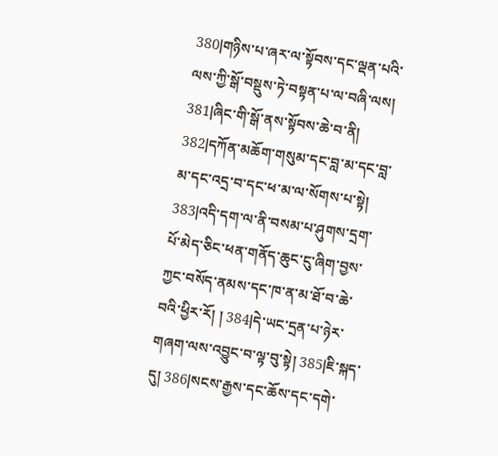380|གཉིས་པ་ཞར་ལ་སྟོབས་དང་ལྡན་པའི་ལས་ཀྱི་སྒོ་བསྡུས་ཏེ་བསྟན་པ་ལ་བཞི་ལས། 381|ཞིང་གི་སྒོ་ནས་སྟོབས་ཆེ་བ་ནི། 382|དཀོན་མཆོག་གསུམ་དང་བླ་མ་དང་བླ་མ་དང་འདྲ་བ་དང་ཕ་མ་ལ་སོགས་པ་སྟེ། 383|འདི་དག་ལ་ནི་བསམ་པ་ཤུགས་དྲག་པོ་མེད་ཅིང་ཕན་གནོད་ཆུང་ངུ་ཞིག་བྱས་ཀྱང་བསོད་ནམས་དང་ཁ་ན་མ་ཐོ་བ་ཆེ་བའི་ཕྱིར་རོ། ། 384|དེ་ཡང་དྲན་པ་ཉེར་གཞག་ལས་འབྱུང་བ་ལྟ་བུ་སྟེ། 385|ཇི་སྐད་དུ། 386|སངས་རྒྱས་དང་ཆོས་དང་དགེ་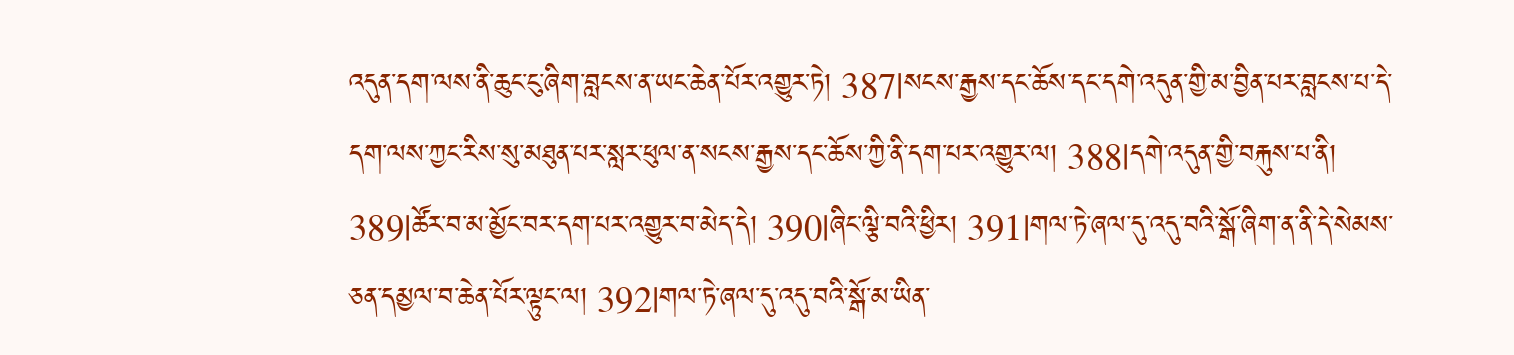འདུན་དག་ལས་ནི་ཆུང་ངུ་ཞིག་བླངས་ན་ཡང་ཆེན་པོར་འགྱུར་ཏེ། 387|སངས་རྒྱས་དང་ཆོས་དང་དགེ་འདུན་གྱི་མ་བྱིན་པར་བླངས་པ་དེ་དག་ལས་ཀྱང་རིས་སུ་མཐུན་པར་སླར་ཕུལ་ན་སངས་རྒྱས་དང་ཆོས་ཀྱི་ནི་དག་པར་འགྱུར་ལ། 388|དགེ་འདུན་གྱི་བརྐུས་པ་ནི། 389|ཚོར་བ་མ་མྱོང་བར་དག་པར་འགྱུར་བ་མེད་དེ། 390|ཞིང་ལྕི་བའི་ཕྱིར། 391|གལ་ཏེ་ཞལ་དུ་འདུ་བའི་སྒོ་ཞིག་ན་ནི་དེ་སེམས་ཅན་དམྱལ་བ་ཆེན་པོར་ལྟུང་ལ། 392|གལ་ཏེ་ཞལ་དུ་འདུ་བའི་སྒོ་མ་ཡིན་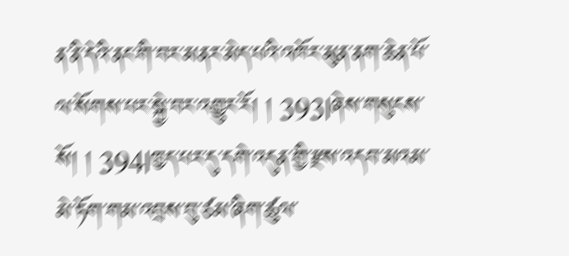ན་ནི་དེའི་ནང་གི་བར་མནར་མེད་པའི་འཁོར་མུན་ནག་ཆེན་པོ་ལ་སོགས་པར་སྐྱེ་བར་འགྱུར་རོ། ། 393|ཞེས་གསུངས་སོ། ། 394|ཁྱད་པར་དུ་དགེ་འདུན་གྱི་རྫས་འདབ་མའམ་མེ་ཏོག་གམ་འབྲས་བུ་ཙམ་ཞིག་ཚུལ་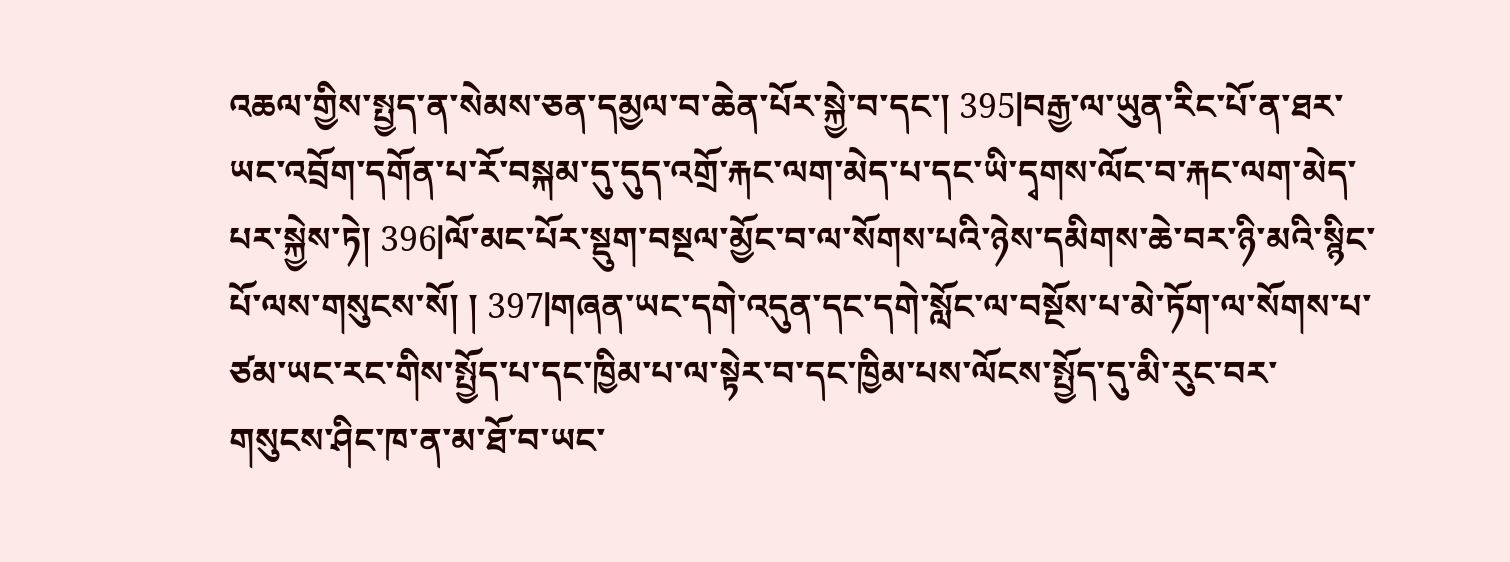འཆལ་གྱིས་སྤྱད་ན་སེམས་ཅན་དམྱལ་བ་ཆེན་པོར་སྐྱེ་བ་དང་། 395|བརྒྱ་ལ་ཡུན་རིང་པོ་ན་ཐར་ཡང་འབྲོག་དགོན་པ་རོ་བསྐམ་དུ་དུད་འགྲོ་རྐང་ལག་མེད་པ་དང་ཡི་དྭགས་ལོང་བ་རྐང་ལག་མེད་པར་སྐྱེས་ཏེ། 396|ལོ་མང་པོར་སྡུག་བསྔལ་མྱོང་བ་ལ་སོགས་པའི་ཉེས་དམིགས་ཆེ་བར་ཉི་མའི་སྙིང་པོ་ལས་གསུངས་སོ། ། 397|གཞན་ཡང་དགེ་འདུན་དང་དགེ་སློང་ལ་བསྔོས་པ་མེ་ཏོག་ལ་སོགས་པ་ཙམ་ཡང་རང་གིས་སྤྱོད་པ་དང་ཁྱིམ་པ་ལ་སྟེར་བ་དང་ཁྱིམ་པས་ལོངས་སྤྱོད་དུ་མི་རུང་བར་གསུངས་ཤིང་ཁ་ན་མ་ཐོ་བ་ཡང་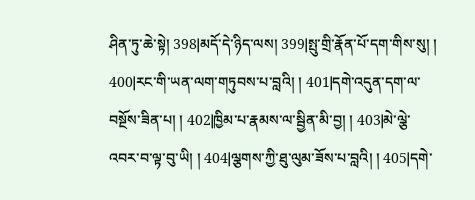ཤིན་ཏུ་ཆེ་སྟེ། 398|མདོ་དེ་ཉིད་ལས། 399|སྤུ་གྲི་རྣོན་པོ་དག་གིས་སུ། ། 400|རང་གི་ཡན་ལག་གཏུབས་པ་བླའི། ། 401|དགེ་འདུན་དག་ལ་བསྔོས་ཟིན་པ། ། 402|ཁྱིམ་པ་རྣམས་ལ་སྦྱིན་མི་བྱ། ། 403|མེ་ལྕེ་འབར་བ་ལྟ་བུ་ཡི། ། 404|ལྕགས་ཀྱི་ཐུ་ལུམ་ཟོས་པ་བླའི། ། 405|དགེ་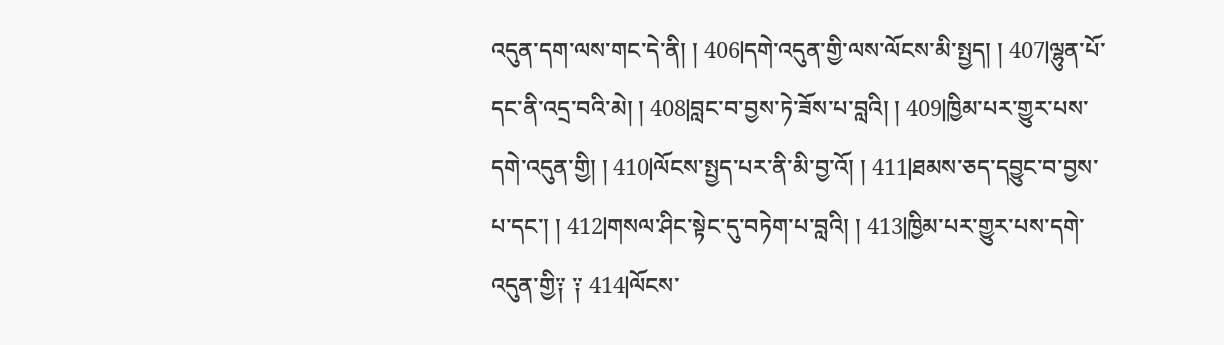འདུན་དག་ལས་གང་དེ་ནི། ། 406|དགེ་འདུན་གྱི་ལས་ལོངས་མི་སྤྱད། ། 407|ལྷུན་པོ་དང་ནི་འདྲ་བའི་མེ། ། 408|བླང་བ་བྱས་ཏེ་ཟོས་པ་བླའི། ། 409|ཁྱིམ་པར་གྱུར་པས་དགེ་འདུན་གྱི། ། 410|ལོངས་སྤྱད་པར་ནི་མི་བྱ་འོ། ། 411|ཐམས་ཅད་དབྱུང་བ་བྱས་པ་དང་། ། 412|གསལ་ཤིང་སྟེང་དུ་བཏེག་པ་བླའི། ། 413|ཁྱིམ་པར་གྱུར་པས་དགེ་འདུན་གྱི༑ ༑ 414|ལོངས་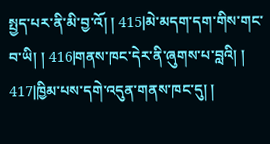སྤྱད་པར་ནི་མི་བྱ་འོ། ། 415|མེ་མདག་དག་གིས་གང་བ་ཡི། ། 416|གནས་ཁང་དེར་ནི་ཞུགས་པ་བླའི། ། 417|ཁྱིམ་པས་དགེ་འདུན་གནས་ཁང་དུ། །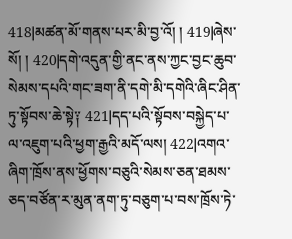418|མཚན་མོ་གནས་པར་མི་བྱ་འོ། ། 419|ཞེས་སོ། ། 420|དགེ་འདུན་གྱི་ནང་ནས་ཀྱང་བྱང་ཆུབ་སེམས་དཔའི་གང་ཟག་ནི་དགེ་མི་དགེའི་ཞིང་ཤིན་ཏུ་སྟོབས་ཆེ་སྟེ༑ 421|དད་པའི་སྟོབས་བསྐྱེད་པ་ལ་འཇུག་པའི་ཕྱག་རྒྱའི་མདོ་ལས། 422|འགའ་ཞིག་ཁྲོས་ནས་ཕྱོགས་བཅུའི་སེམས་ཅན་ཐམས་ཅད་བཙོན་ར་མུན་ནག་ཏུ་བཅུག་པ་བས་ཁྲོས་ཏེ་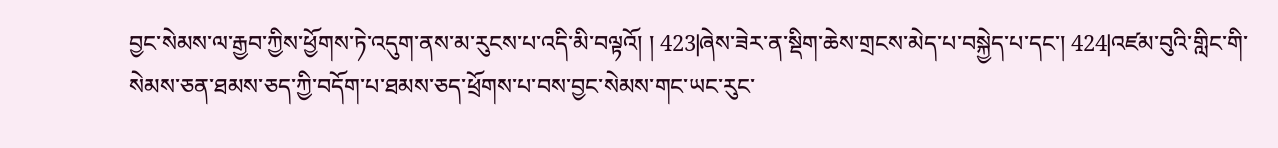བྱང་སེམས་ལ་རྒྱབ་ཀྱིས་ཕྱོགས་ཏེ་འདུག་ནས་མ་རུངས་པ་འདི་མི་བལྟའོ། ། 423|ཞེས་ཟེར་ན་སྡིག་ཆེས་གྲངས་མེད་པ་བསྐྱེད་པ་དང་། 424|འཛམ་བུའི་གླིང་གི་སེམས་ཅན་ཐམས་ཅད་ཀྱི་བདོག་པ་ཐམས་ཅད་ཕྲོགས་པ་བས་བྱང་སེམས་གང་ཡང་རུང་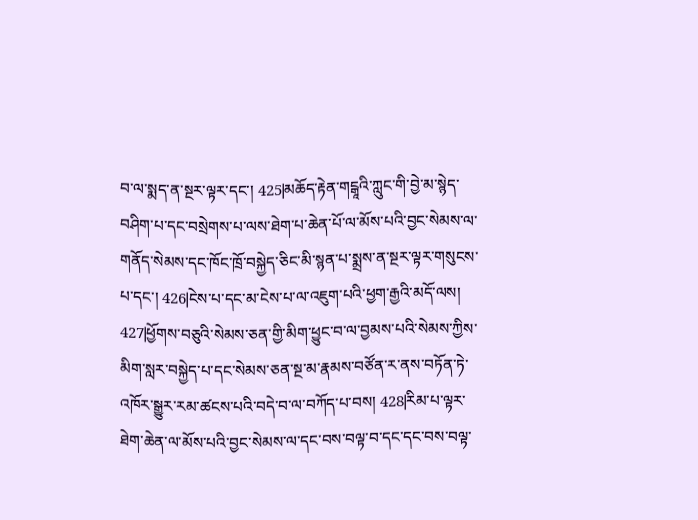བ་ལ་སྨད་ན་སྔར་ལྟར་དང་། 425|མཆོད་རྟེན་གངྒཱའི་ཀླུང་གི་བྱེ་མ་སྙེད་བཤིག་པ་དང་བསྲེགས་པ་ལས་ཐེག་པ་ཆེན་པོ་ལ་མོས་པའི་བྱང་སེམས་ལ་གནོད་སེམས་དང་ཁོང་ཁྲོ་བསྐྱེད་ཅིང་མི་སྙན་པ་སྨྲས་ན་སྔར་ལྟར་གསུངས་པ་དང་། 426|ངེས་པ་དང་མ་ངེས་པ་ལ་འཇུག་པའི་ཕྱག་རྒྱའི་མདོ་ལས། 427|ཕྱོགས་བཅུའི་སེམས་ཅན་གྱི་མིག་ཕྱུང་བ་ལ་བྱམས་པའི་སེམས་ཀྱིས་མིག་སླར་བསྐྱེད་པ་དང་སེམས་ཅན་སྔ་མ་རྣམས་བཙོན་ར་ནས་བཏོན་ཏེ་འཁོར་སྒྱུར་རམ་ཚངས་པའི་བདེ་བ་ལ་བཀོད་པ་བས། 428|རིམ་པ་ལྟར་ཐེག་ཆེན་ལ་མོས་པའི་བྱང་སེམས་ལ་དང་བས་བལྟ་བ་དང་དང་བས་བལྟ་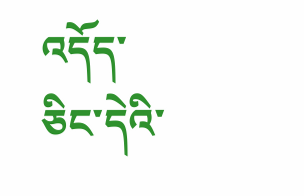འདོད་ཅིང་དེའི་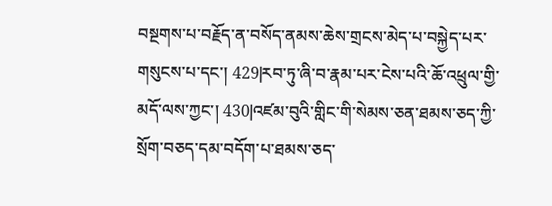བསྔགས་པ་བརྗོད་ན་བསོད་ནམས་ཆེས་གྲངས་མེད་པ་བསྐྱེད་པར་གསུངས་པ་དང་། 429|རབ་ཏུ་ཞི་བ་རྣམ་པར་ངེས་པའི་ཆོ་འཕྲུལ་གྱི་མདོ་ལས་ཀྱང་། 430|འཛམ་བུའི་གླིང་གི་སེམས་ཅན་ཐམས་ཅད་ཀྱི་སྲོག་བཅད་དམ་བདོག་པ་ཐམས་ཅད་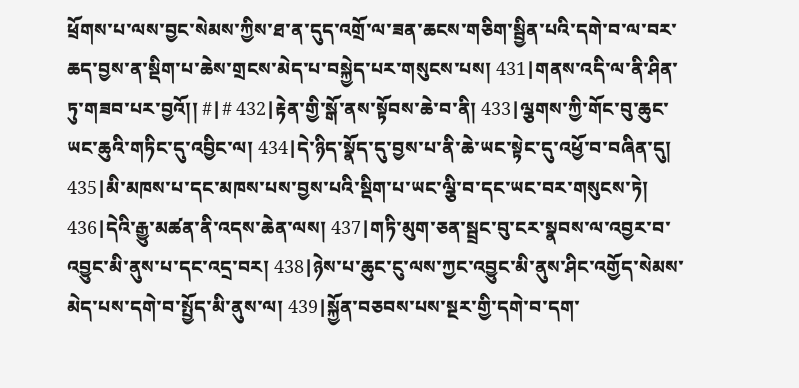ཕྲོགས་པ་ལས་བྱང་སེམས་ཀྱིས་ཐ་ན་དུད་འགྲོ་ལ་ཟན་ཆངས་གཅིག་སྦྱིན་པའི་དགེ་བ་ལ་བར་ཆད་བྱས་ན་སྡིག་པ་ཆེས་གྲངས་མེད་པ་བསྐྱེད་པར་གསུངས་པས། 431|གནས་འདི་ལ་ནི་ཤིན་ཏུ་གཟབ་པར་བྱའོ།། #|# 432|རྟེན་གྱི་སྒོ་ནས་སྟོབས་ཆེ་བ་ནི། 433|ལྕགས་ཀྱི་གོང་བུ་ཆུང་ཡང་ཆུའི་གཏིང་དུ་འབྱིང་ལ། 434|དེ་ཉིད་སྣོད་དུ་བྱས་པ་ནི་ཆེ་ཡང་སྟེང་དུ་འཕྱོ་བ་བཞིན་དུ། 435|མི་མཁས་པ་དང་མཁས་པས་བྱས་པའི་སྡིག་པ་ཡང་ལྕི་བ་དང་ཡང་བར་གསུངས་ཏེ། 436|དེའི་རྒྱུ་མཚན་ནི་འདས་ཆེན་ལས། 437|གཏི་མུག་ཅན་སྦྲང་བུ་ངར་སྣབས་ལ་འབྱར་བ་འབྱུང་མི་ནུས་པ་དང་འདྲ་བར། 438|ཉེས་པ་ཆུང་ངུ་ལས་ཀྱང་འབྱུང་མི་ནུས་ཤིང་འགྱོད་སེམས་མེད་པས་དགེ་བ་སྤྱོད་མི་ནུས་ལ། 439|སྐྱོན་བཅབས་པས་སྔར་གྱི་དགེ་བ་དག་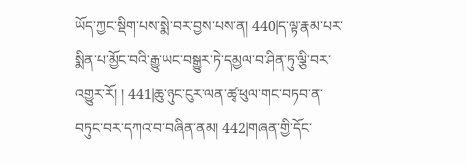ཡོད་ཀྱང་སྡིག་པས་སྨེ་བར་བྱས་པས་ན། 440|ད་ལྟ་རྣམ་པར་སྨིན་པ་མྱོང་བའི་རྒྱུ་ཡང་བསྒྱུར་ཏེ་དམྱལ་བ་ཤིན་ཏུ་ལྕི་བར་འགྱུར་རོ། ། 441|ཆུ་ཉུང་ངུར་ལན་ཚྭ་ཕུལ་གང་བཏབ་ན་བཏུང་བར་དཀའ་བ་བཞིན་ནམ། 442|གཞན་གྱི་དོང་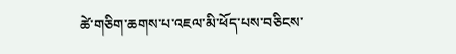ཚེ་གཅིག་ཆགས་པ་འཇལ་མི་ཕོད་པས་བཅིངས་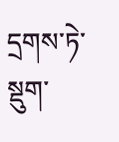དྲགས་ཏེ་སྡུག་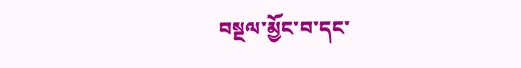བསྔལ་མྱོང་བ་དང་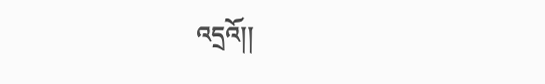འདྲའོ།།